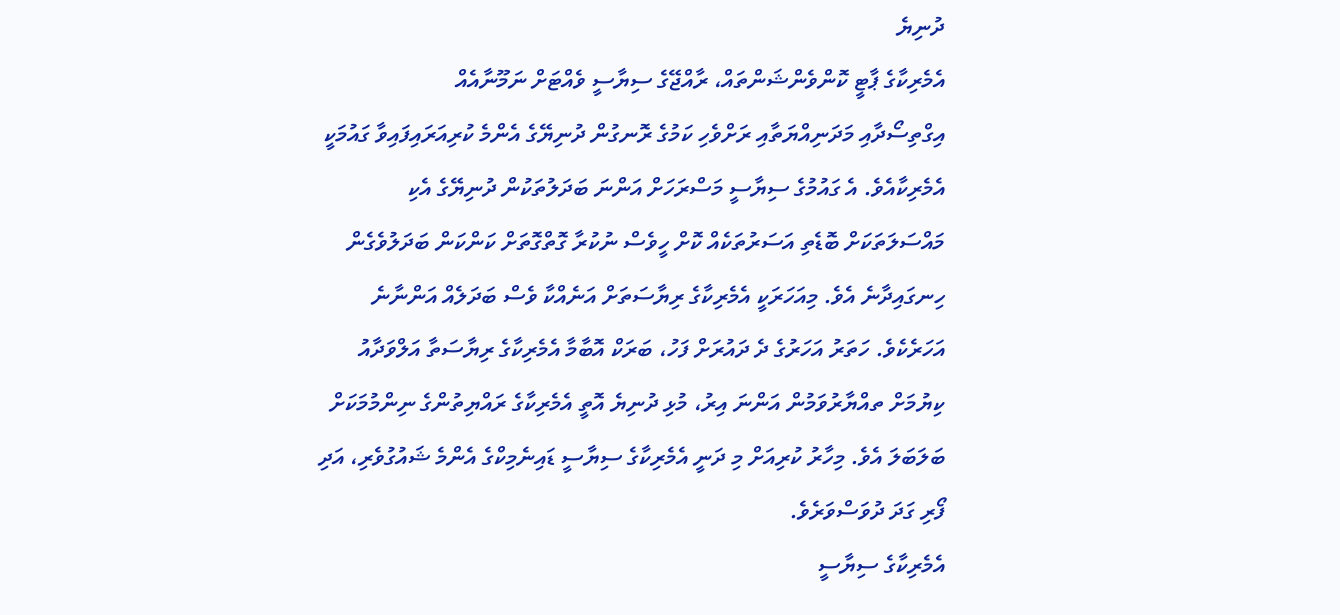ދުނިޔެ
އެމެރިކާގެ ޕާޓީ ކޮންވެންޝަންތައް، ރާއްޖޭގެ ސިޔާސީ ވެއްޓަށް ނަމޫނާއެއް
އިގްތިސޯދާއި މަދަނިއްޔަތާއި ރަށްވެހި ކަމުގެ ރޮނގުން ދުނިޔޭގެ އެންމެ ކުރިއަރައިފައިވާ ގައުމަކީ އެމެރިކާއެވެ. އެ ގައުމުގެ ސިޔާސީ މަސްރަހަށް އަންނަ ބަދަލުތަކުން ދުނިޔޭގެ އެކި މައްސަލަތަކަށް ބޮޑެތި އަސަރުތަކެއް ކޮށް ހީވެސް ނުކުރާ ގޮތްގޮތަށް ކަންކަން ބަދަލުވެގެން ހިނގައިދާނެ އެވެ. މިއަހަރަކީ އެމެރިކާގެ ރިޔާސަތަށް އަނެއްކާ ވެސް ބަދަލެއް އަންނާނެ އަހަރެކެވެ. ހަތަރު އަހަރުގެ ދެ ދައުރަށް ފަހު، ބަރަކް އޮބާމާ އެމެރިކާގެ ރިޔާސަތާ އަލްވަދާއު ކިޔުމަށް ތއްޔާރުވަމުން އަންނަ އިރު، މުޅި ދުނިޔެ އޮތީ އެމެރިކާގެ ރައްޔިތުންގެ ނިންމުމަކަށް ބަލަބަލަ އެވެ. މިހާރު ކުރިއަށް މި ދަނީ އެމެރިކާގެ ސިޔާސީ ޑައިނެމިކްގެ އެންމެ ޝައުގުވެރި، އަދި ފޯރި ގަދަ ދުވަސްވަރެވެ.
އެމެރިކާގެ ސިޔާސީ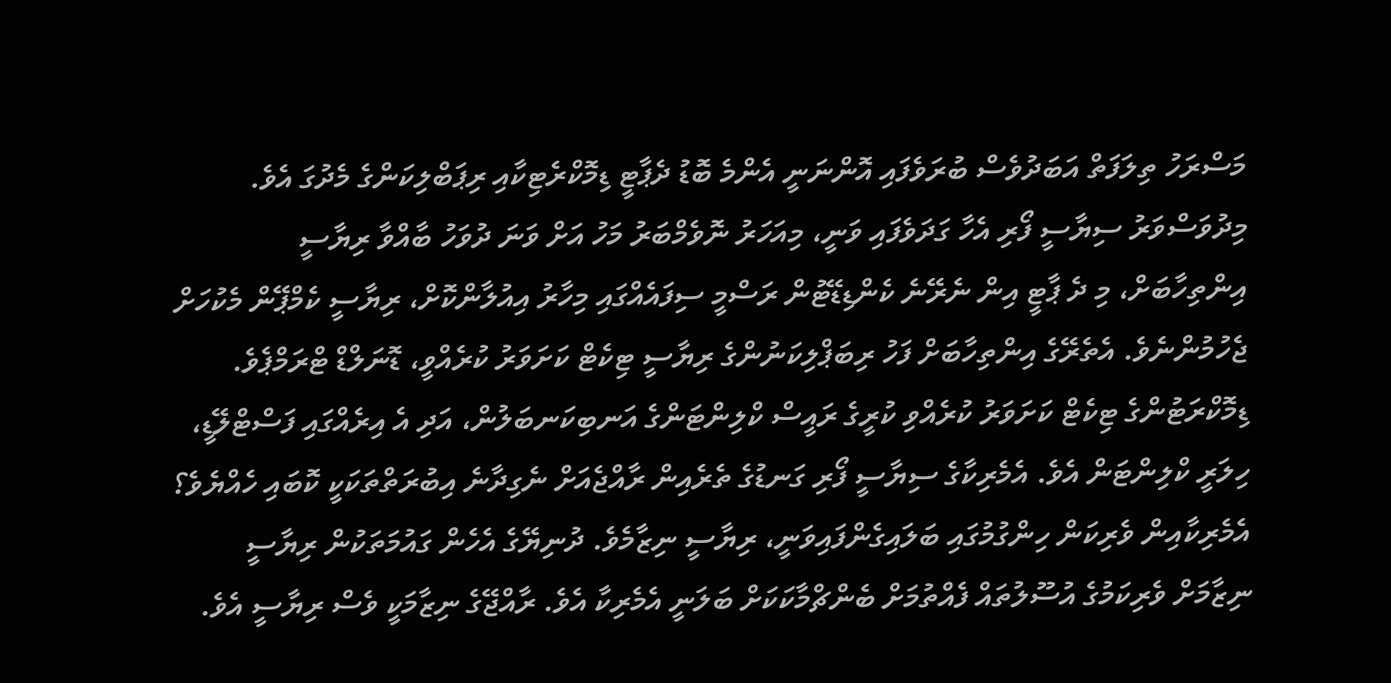މަސްރަހު ތިލަފަތް އަބަދުވެސް ބުރަވެފައި އޮންނަނީ އެންމެ ބޮޑު ދެޕާޓީ ޑިމޮކްރެޓިކާއި ރިޕަބްލިކަންގެ މެދުގަ އެވެ. މިދުވަސްވަރު ސިޔާސީ ފޯރި އެހާ ގަދަވެފައި ވަނީ، މިއަހަރު ނޮވެމްބަރު މަހު އަށް ވަނަ ދުވަހު ބާއްވާ ރިޔާސީ އިންތިހާބަށް، މި ދެ ޕާޓީ އިން ނެރޭނެ ކެންޑިޑޭޓުން ރަސްމީ ސިފައެއްގައި މިހާރު އިއުލާންކޮށް، ރިޔާސީ ކެމްޕޭން މެކުހަށް ޖެހުމުންނެވެ. އެތެރޭގެ އިންތިހާބަށް ފަހު ރިބަޕްލިކަނުންގެ ރިޔާސީ ޓިކެޓް ކަށަވަރު ކުރެއްވީ، ޑޮނަލްޑް ޓްރަމްޕެވެ. ޑިމޮކްރަޓުންގެ ޓިކެޓް ކަށަވަރު ކުރެއްވި ކުރީގެ ރައީސް ކްލިންޓަންގެ އަނބިކަނބަލުން، އަދި އެ އިރެއްގައި ފަސްޓްލޭޑީ، ހިލަރީ ކްލިންޓަން އެވެ. އެމެރިކާގެ ސިޔާސީ ފޯރި ގަނޑުގެ ތެރެއިން ރާއްޖެއަށް ނެގިދާނެ އިބުރަތްތަކަކީ ކޮބައި ހެއްޔެވެ؟
އެމެރިކާއިން ވެރިކަން ހިންގުމުގައި ބަލައިގެންފައިވަނީ، ރިޔާސީ ނިޒާމެވެ. ދުނިޔޭގެ އެހެން ގައުމަތަކުން ރިޔާސީ ނިޒާމަށް ވެރިކަމުގެ އުސޫލުތައް ފެއްތުމަށް ބެންޗްމާކަކަށް ބަލަނީ އެމެރިކާ އެވެ. ރާއްޖޭގެ ނިޒާމަކީ ވެސް ރިޔާސީ އެވެ.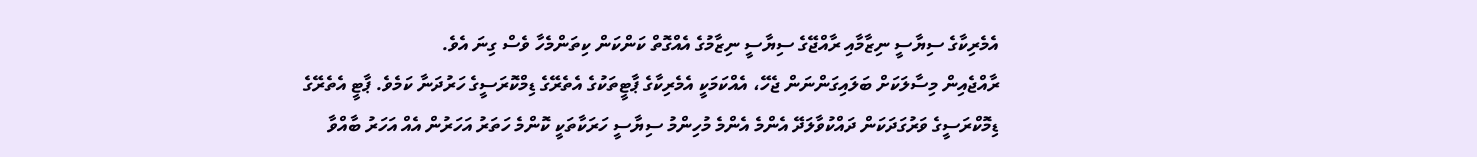އެމެރިކާގެ ސިޔާސީ ނިޒާމާއި ރާއްޖޭގެ ސިޔާސީ ނިޒާމުގެ އެއްގޮތް ކަންކަން ކިތަންމެހާ ވެސް ގިނަ އެވެ.
ރާއްޖެއިން މިސާލަކަށް ބަލައިގަންނަން ޖެހޭ، އެއްކަމަކީ އެމެރިކާގެ ޕާޓީތަކުގެ އެތެރޭގެ ޑިމްކޮރަސީގެ ހަރުދަނާ ކަމެވެ. ޕާޓީ އެތެރޭގެ ޑިމޮކްރަސީގެ ވަރުގަދަކަން ދައްކުވާލަދޭ އެންމެ އެންމެ މުހިންމު ސިޔާސީ ހަރަކާތަކީ ކޮންމެ ހަތަރު އަހަރުން އެއް އަހަރު ބާއްވާ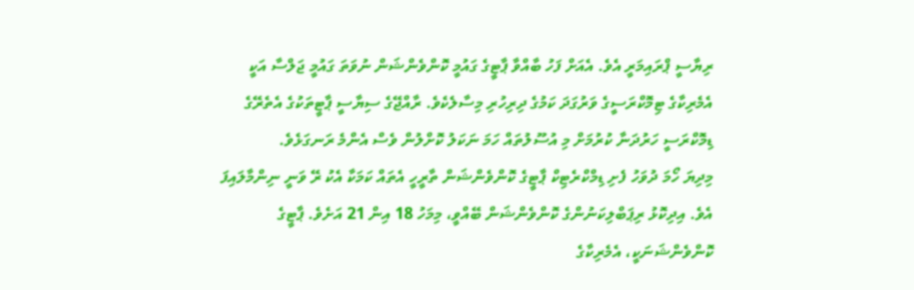ރިޔާސީ ޕްރައިމަރީ އެވެ. އެއަށް ފަހު ބާއްވާ ޕާޓީގެ ގައުމީ ކޮންވެންޝަން ނުވަތަ ގައުމީ ޖަލްސާ އަކީ އެމެރިކާގެ ޓިމޮކްރަސީގެ ވަރުގަދަ ކަމުގެ ދިރިހުރި މިސާލެކެވެ. ރާއްޖޭގެ ސިޔާސީ ޕާޓީތަކުގެ އެތެރޭގެ ޑިމޮކްރަސީ ހަރުދަނާ ކުރުމަށް މި އުސޫލުތައް ހަމަ ނަކަލު ކޮށްލުން ވެސް އެންމެ ރަނގަޅެވެ.
މިދިޔަ ހޯމަ ދުވަހު ފެށި ޑިމްކްރެޓިކް ޕާޓީގެ ކޮންވެންޝަން ތާރީހީ އެތައް ކަމަކާ އެކު ރޭ ވަނީ ނިންމާލައިފަ އެވެ. އިދިކޮޅު ރިޕަބްލިކަނުންގެ ކޮންވެންޝަން ބޭއްވީ، މިމަހު 18 އިން 21 އަށެވެ. ޕާޓީގެ ކޮންވެންޝަނަކީ، އެމެރިކާގެ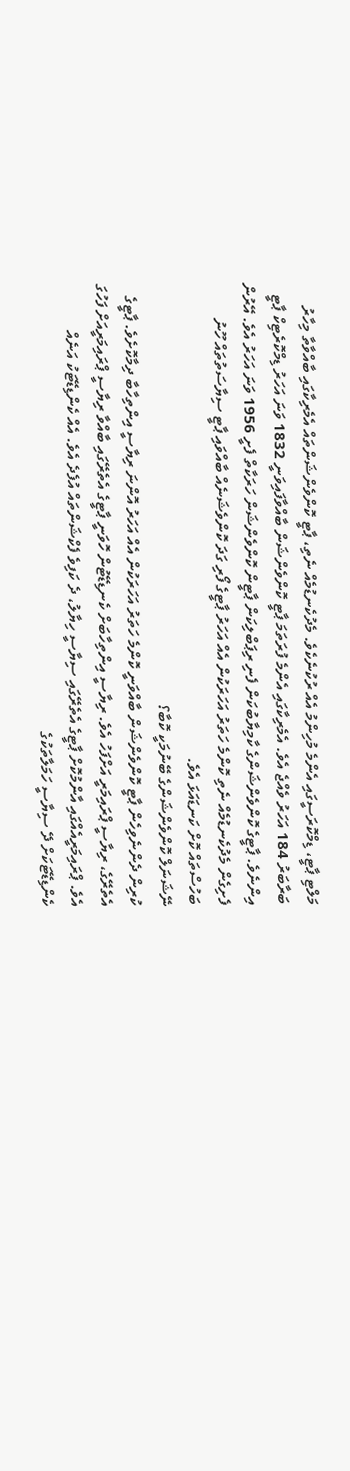މަލްޓި ޕާޓީ، ޑިމްކޮރަސީގައި އެންމެ މުހިންމު އެއް ރުކުނެކެވެ. މެދުކެނޑުމެއް ނެތި، ޕާޓީ ކޮންވެންޝަންތައް އެމެރިކާގައި ބާއްވާތާ މިހާރު ބަރާބަރު 184 އަހަރު ވެއްޖެ އެވެ. އެމެރިކާގައި އެންމެ ފުރަތަމަ ޕާޓީ ކޮންވެންޝަން ބާއްވާފައިވަނީ 1832 ވަނަ އަހަރު ޑިމްކޮރެޓިކް ޕާޓީ އިންނެވެ. ޕާޓީގެ ކޮންވެންޝަންގެ ކާމިޔާބުކަން ފެނި ރިޕަބްލިކަން ޕާޓީން ކޮންވެންޝަން ހަރަކާތް ފެށީ 1956 ވަނަ އަހަރު އެވެ. އޭރުން ފެށިގެން މެދުކެނޑުމެއް ނެތި ކޮންމެ ހަތަރު އަހަރަކުން އެއް އަހަރު ޕާޓީގެ ފޯރި ގަދަ ކޮންވެޝަނެއް ބާއްވައި ޕާޓީ ސިޔާސަތުތައް ހޫނު ބަހުސްތައް ކޮށް ކަނޑައަޅަ އެވެ.
ނޭޝަނަލް ކޮންވެންޝަންގެ ބޭނުމަކީ ކޮބާ؟
ކުރިން ދެންނެވިހެން ޕާޓީ ކޮންވެންޝަން ބާއްވަނީ ކޮންމެ ހަތަރު އަހަރަކުން އެއް އަހަރު އޮންނަ ރިޔާސީ އިންތިހާބާ ދިމާކޮށެވެ. ޕާޓީގެ އެތެރޭގެ، ރިޔާސީ ޕްރައިމަރީ އަށްފަހު އެވެ. ރިޔާސީ އިންތިހާބަށް ކެނޑިޑޭޓުން ހޮވަނީ ޕާޓީގެ އެތެރޭގައި ބާއްވާ ރިޔާސީ ޕްރައިމަރީއަށް ފަހުގަ އެވެ. ޕްރައިމަރީއެއްގައި އާންމުކޮށް ޕާޓީގެ އެތެރޭގައި ސިޔާސީ ހިޔާލު، ދެ ކަފިވެ ފެކްޝަންތައް އުފެދެ އެވެ. އެއް ކެންޑިޑޭޓަކު އަނެއް ކެންޑިޑޭޓަކަށް ދޭ ސިޔާސީ ހަމަލާތަކުގެ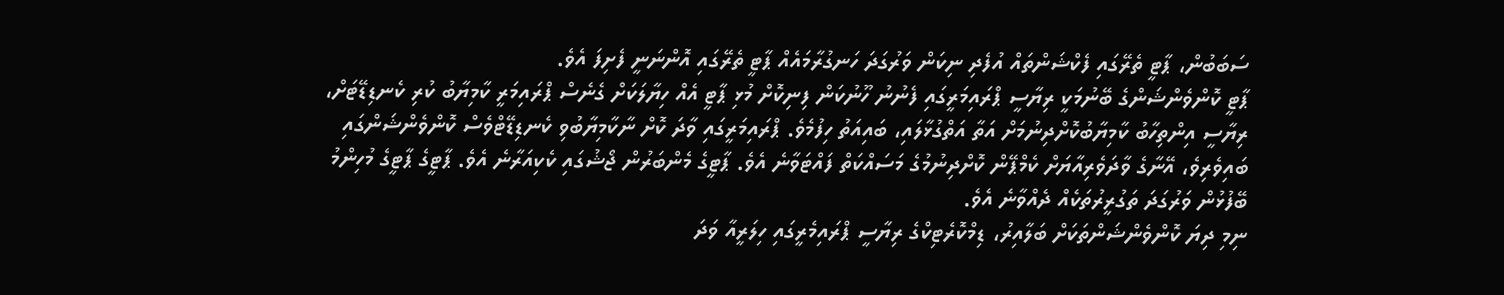ސަބަބުން، ޕާޓީ ތެރޭގައި ފެކްޝަންތައް އުފެދި ނިކަން ވަރުގަދަ ހަނގުރާމައެއް ޕާޓީ ތެރޭގައި އޮންނަނީ ފެށިފަ އެވެ.
ޕާޓީ ކޮންވެންޝަންގެ ބޭނުމަކީ ރިޔާސީ ޕްރައިމަރީގައި ފެނުނު ހޫނުކަން ފިނިކޮށް މުޅި ޕާޓީ އެއް ހިޔާލަކަށް ގެނެސް ޕްރައިމަރީ ކާމިޔާބު ކުރި ކެނޑިޑޭޓަށް، ރިޔާސީ އިންތިހާބު ކާމިޔާބުކޮށްދިނުމަށް އަތާ އަތްގުޅާލައި، ބައިއަތު ހިފުމެވެ. ޕްރައިމަރީގައި ވާދަ ކޮށް ނާކާމިޔާބުވި ކެނޑިޑޭޓްވެސް ކޮންވެންޝަންގައި ބައިވެރިވެ، އޭނާގެ ވާދަވެރިއާޔަށް ކެމްޕޭން ކޮށްދިނުމުގެ މަސައްކަތް ފައްޓަވާނެ އެވެ. ޕާޓީގެ މެންބަރުން ޖޯޝުގައި ކެކިއަރާނެ އެވެ. ޕާޓީގެ ޕާޓީގެ މުހިންމު ބޭފުޅުން ވަރުގަދަ ތަގުރީރުތަކެއް ދެއްވާނެ އެވެ.
ނިމި ދިޔަ ކޮންވެންޝަންތަކަށް ބަލާއިރު، ޑިމްކޮރެޓިކްގެ ރިޔާސީ ޕްރައިމެރީގައި ހިލަރީއާ ވަދަ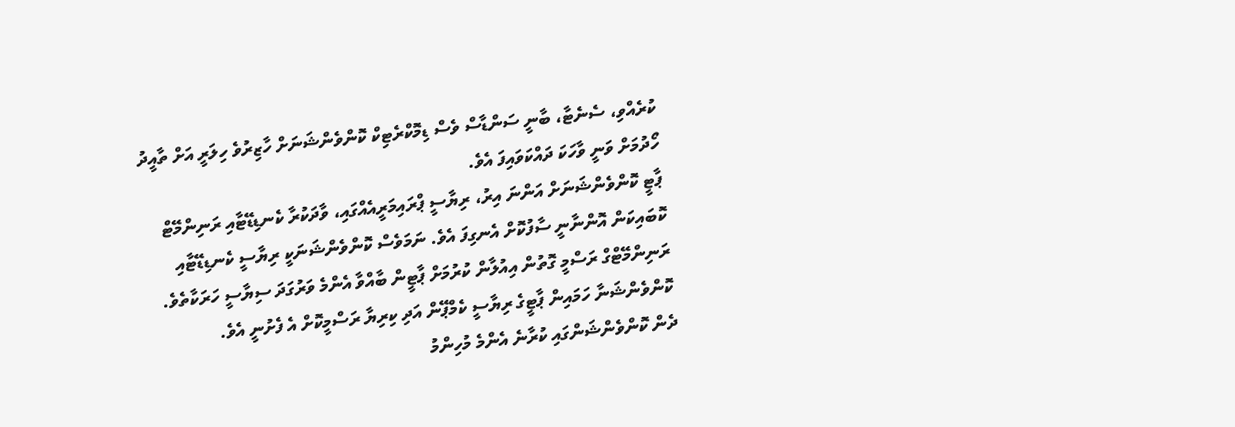ކުރެއްވި، ސެނެޓާ، ބާނީ ސަންޑާސް ވެސް ޑިމޮކްރެޓިކް ކޮންވެންޝަނަށް ހާޒިރުވެ ހިލަރީ އަށް ތާއީދު ހޯދުމަށް ވަނީ ވާހަކަ ދައްކަވައިފަ އެވެ.
ޕާޓީ ކޮންވެންޝަނަށް އަންނަ އިރު، ރިޔާސީ ޕްރައިމަރީއެއްގައި، ވާދަކުރާ ކެނޑިޑޭޓާއި ރަނިންމޭޓް ކޮބައިކަން އޮންނާނީ ސާފުކޮށް އެނގިފަ އެވެ. ނަމަވެސް ކޮންވެންޝަނަކީ ރިޔާސީ ކެނޑިޑޭޓާއި ރަނިންމޭޓްގް ރަސްމީ ގޮތުން އިއުލާން ކުރުމަށް ޕާޓީން ބާއްވާ އެންމެ ވަރުގަދަ ސިޔާސީ ހަރަކާތެވެ. ކޮންވެންޝަނާ ހަމައިން ޕާޓީގެ ރިޔާސީ ކެމްޕޭން އަދި ކިރިޔާ ރަސްމީކޮށް އެ ފެށުނީ އެވެ.
ދެން ކޮންވެންޝަންގައި ކުރާނެ އެންމެ މުހިންމު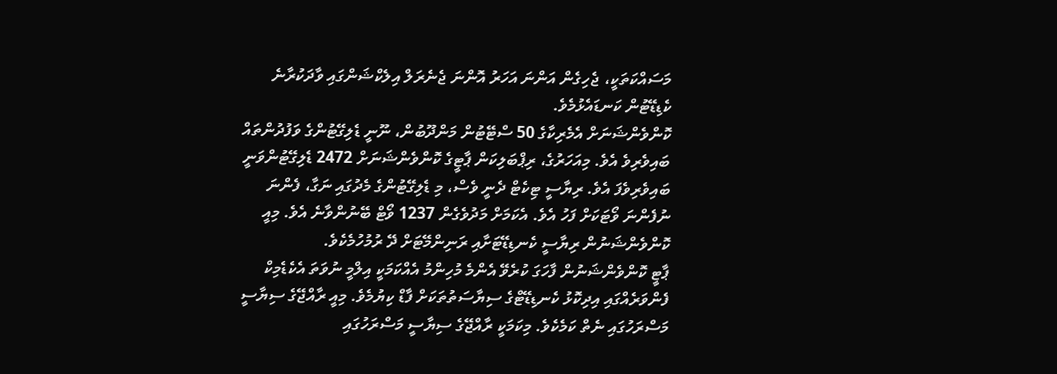މަސައްކަތަކީ، ޖެހިގެން އަންނަ އަހަރު އޮންނަ ޖެނެރަލް އިލެކްޝަންގައި ވާދަކުރާނެ ކެޑިޑޭޓުން ކަނޑައެޅުމެވެ.
ކޮންވެންޝަނަށް އެމެރިކާގެ 50 ސްޓޭޓުން މަންދޫބުން، ނޫނީ ޑެލިގޭޓުންގެ ވަފުދުންތައް ބައިވެރިވެ އެވެ. މިއަހަރުގެ، ރިޕްބަލިކަން ޕާޓީގެ ކޮންވެންޝަނަށް 2472 ޑެލިގޭޓުންވަނީ ބައިވެރިވެފަ އެވެ. ރިޔާސީ ޓިކެޓް ދެނީ ވެސް، މި ޑެލިގޭޓުންގެ މެދުގައި ނަގާ، ފެންނަ ނުފެންނަ ވޯޓަކަށް ފަހު އެވެ. އެކަމަށް މަދުވެގެން 1237 ވޯޓް ބޭނުންވާނެ އެވެ. މިއީ ކޮންވެންޝަނުން ރިޔާސީ ކެނޑިޑޭޓަށާއި ރަނިންމޭޓަށް ދޭ ރުމުހުމެކެވެ.
ޕާޓީ ކޮންވެންޝަނުން ފާހަގަ ކުރެވޭ އެންމެ މުހިންމު އެއްކަމަކީ އިލްމީ ނުވަތަ އެކެޑެމިކް ފެންވަރެއްގައި އިދިކޮޅު ކެނޑިޑޭޓްގެ ސިޔާސަތުތަކަށް ފާޑް ކިޔުމެވެ. މިއީ ރާއްޖޭގެ ސިޔާސީ މަސްރަހުގައި ނެތް ކަމެކެވެ. މިކަމަކީ ރާއްޖޭގެ ސިޔާސީ މަސްރަހުގައި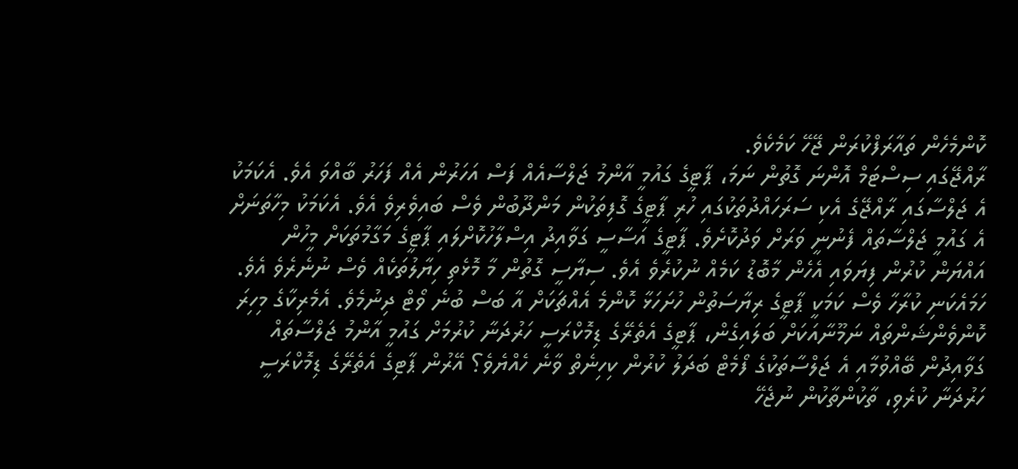ކޮންމެހެން ތައާރަފްކުރަން ޖޭހޭ ކަމެކެވެ.
ރާއްޖޭގައި ސިސްޓަމް އޮންނަ ގޮތުން ނަމަ، ޕާޓީގެ ގައުމީ އާންމު ޖަލްސާއެއް ފަސް އަހަރުން އެއް ފަހަރު ބާއްވަ އެވެ. އެކަމަކު އެ ޖަލްސާގައި ރާއްޖޭގެ އެކި ސަރަހައްދުތަކުގައި ހުރި ޕާޓީގެ ގޮފިތަކުން މަންދޫބުން ވެސް ބައިވެރިވެ އެވެ. އެކަމަކު މިހާތަނަށް އެ ގައުމީ ޖަލްސާތައް ފެނުނީ ވަރަށް ވަދުކޮށެވެ. ޕާޓީގެ އަސާސީ ގަވާއިދު އިސްލާހުކޮށްލައި ޕާޓީގެ މަގާމުތަކަށް މީހުން އައްޔަން ކުރުން ފިޔަވައި އެހެން މާބޮޑު ކަމެއް ނުކުރެވެ އެވެ. ސިޔާސީ ގޮތުން މާ މޮޅެތި ހިޔާލުތަކެއް ވެސް ނުނެރެވެ އެވެ. ހަމައެކަނި ކުރާހާ ވެސް ކަމަކީ ޕާޓީގެ ރިޔާސަތުން ހުށަހަޅާ ކޮންމެ އެއްޗަކަށް އާ ބަސް ބުނެ ވޯޓް ދިނުމެވެ. އެމެރިކާގެ މިހިރަ ކޮންވެންޝަންތައް ނަމޫނާއަކަށް ބަލައިގެން، ޕާޓީގެ އެތެރޭގެ ޑިމޮކްރަސީ ހަރުދަނާ ކުރުމަށް ގައުމީ އާންމު ޖަލްސާތައް ގަވާއިދުން ބޭއްވުމާއި އެ ޖަލްސާތަކުގެ ފޯމެޓް ބަދަލު ކުރުން ކިހިނެތް ވާނެ ހެއްޔެވެ؟ އޭރުން ޕާޓިގެ އެތެރޭގެ ޑިމޮކްރަސީ ހަރުދަނާ ކުރެވި، ތާކުންތާކުން ނުޖެހޭ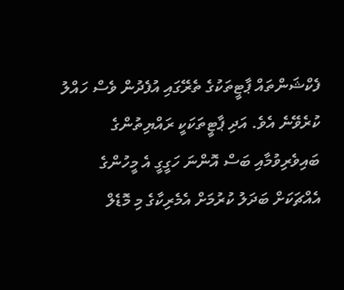ފެކްޝަންތައް ޕާޓީތަކުގެ ތެރޭގައި އުފެދުން ވެސް ހައްލު ކުރެވޭނެ އެވެ. އަދި ޕާޓީތަކަކީ ރައްޔިތުންގެ ބައިވެރިވުމާއި ބަސް އޮންނަ ހަގީގީ އެ މީހުންގެ އެއްޗަކަށް ބަދަލު ކުރުމަށް އެމެރިކާގެ މި މޮޑެލް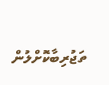ތަޖުރިބާކޮށްލުން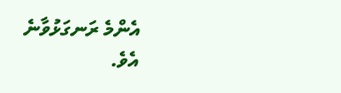އެންމެ ރަނގަޅުވާނެ އެވެ.